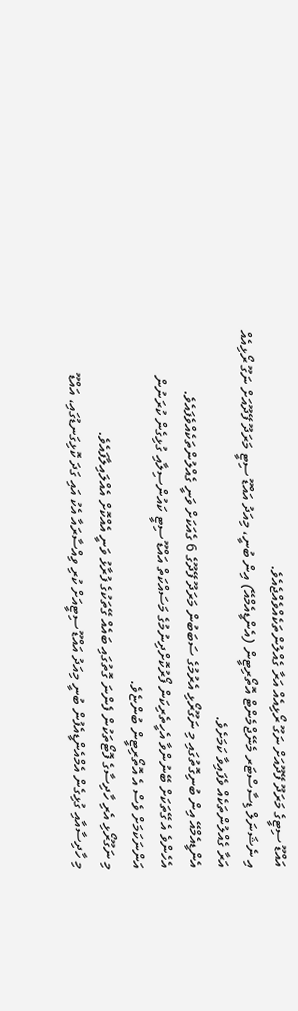އައްޑޫ ސިޓީގެ މަރަދޫ ފޭދޫއަށް ނަގޫ ރޯޅިއެއް އަރާ ގެއްލުންތަކެއްވެއްޖެއެވެ.
އި ނެޝަނަލް ޑިސާސްޓަރ މެނޭޖްމެންޓް އޮތޯރިޓީން (އެންޑީއެމްއޭ) އިން ބުނީ، މިއަދު އައްޑޫ ސިޓީ މަރަދޫ ފޭދޫއަށް ނަގޫ ރޯޅިއެއް އަރާ ގެއްލުންތަކެއް ވެފައިވާ ކަމަށެވެ.
އެންޑީއެމްއޭ އިން ބުނިގޮތުގައި މި ނަގޫރޯޅި އެރުމުގެ ސަބަބުން މަރަދޫ ފޭދޫގެ 6 ގެއަކަށް ވަނީ ގެއްލުންތަކެއްވެފައެވެ.
އެހެންވެ އެ ގޭތަކަށް ބޭނުންވާ އެހީތެރިކަން ފޯރުކޮށްދިނުމުގެ މަސައްކަތް އައްޑޫ ސިޓީ ކައުންސިލާއި ގުޅިގެން ކުރަނުން އަންނަކަމަށް ވެސް އެ އޮތޯރިޓީން ބުންޏެވެ.
މި ނަގޫރޯޅި އެރި ހާދިސާގެ ފޮޓޯތަކުން ފެންނަ ގޮތުގައި ބައެއް ގޭތަކުގެ ފުރާޅު ވަނީ އެއްކޮށް އެއްލައިލާފައެވެ.
މި ހާދިސާއާއި ގުޅިގެން އެމްއެންޑީއެފުން ބުނީ މިއަދު އައްޑޫ ސިޓީއަށް ކުރި ވިއްސާރައާ އެކު އައި ގަދަ ކޮޅިގަނޑުގައި، އައްޑޫ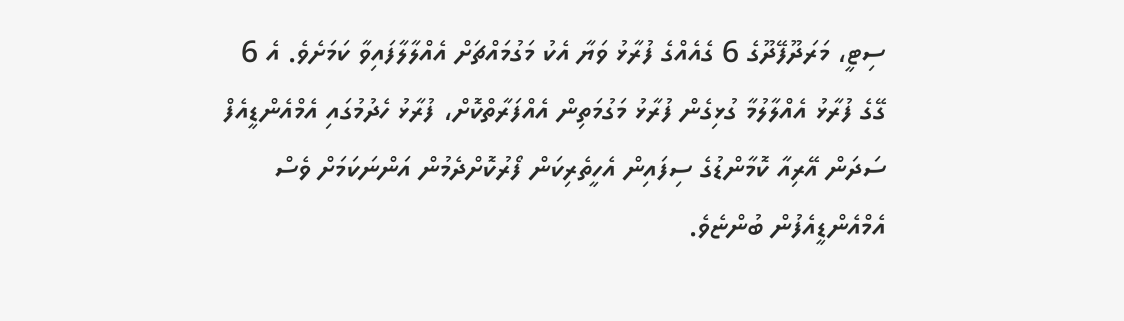ސިޓީ، މަރަދޫފޭދޫގެ 6 ގެއެއްގެ ފުރާޅު ވަޔާ އެކު މަގުމައްޗަށް އެއްލާލާފައިވާ ކަމަށެވެ. އެ 6 ގޭގެ ފުރާޅު އެއްލާލުމާ ގުޅިގެން ފުރާޅު މަގުމަތިން އެއްފަރާތްކޮށް، ފުރާޅު ހެދުމުގައި އެމްއެންޑީއެފް ސަދަން އޭރިއާ ކޮމާންޑުގެ ސިފައިން އެހީތެރިކަން ފޯރުކޮށްދެމުން އަންނަކަމަށް ވެސް އެމްއެންޑީއެފުން ބުންޏެވެ.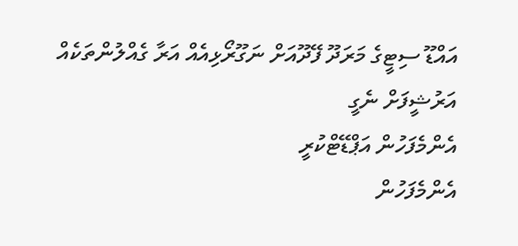އައްޑޫ ސިޓީގެ މަރަދޫ ފޭދޫއަށް ނަގޫރޯޅިއެއް އަރާ ގެއްލުންތަކެއް
އަރުޝީފަށް ނެގީ
އެންމެފަހުން އަޕްޑޭޓްކުރީ
އެންމެފަހުން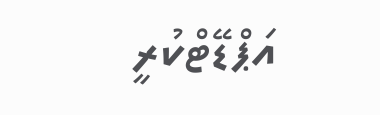އަޕްޑޭޓްކުރީ